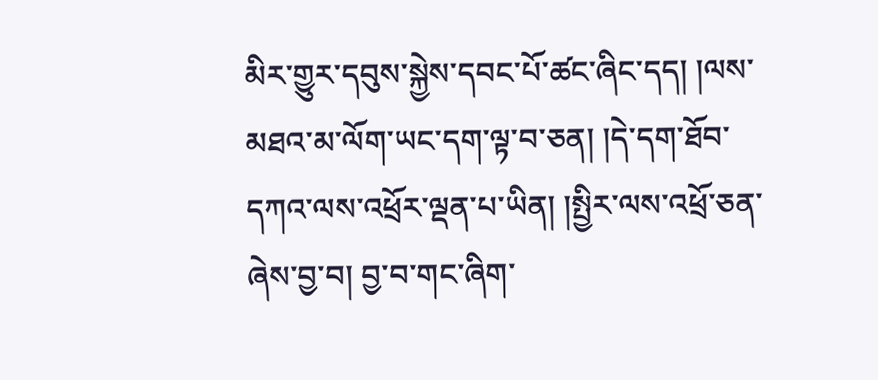མིར་གྱུར་དབུས་སྐྱེས་དབང་པོ་ཚང་ཞིང་དད། །ལས་མཐའ་མ་ལོག་ཡང་དག་ལྟ་བ་ཅན། །དེ་དག་ཐོབ་དཀའ་ལས་འཕྲོར་ལྡན་པ་ཡིན། །སྤྱིར་ལས་འཕྲོ་ཅན་ཞེས་བྱ་བ། བྱ་བ་གང་ཞིག་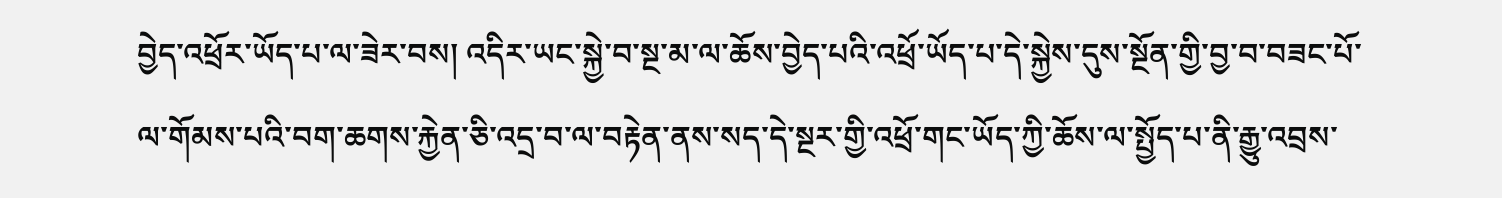བྱེད་འཕྲོར་ཡོད་པ་ལ་ཟེར་བས། འདིར་ཡང་སྐྱེ་བ་སྔ་མ་ལ་ཆོས་བྱེད་པའི་འཕྲོ་ཡོད་པ་དེ་སྐྱེས་དུས་སྔོན་གྱི་བྱ་བ་བཟང་པོ་ལ་གོམས་པའི་བག་ཆགས་རྐྱེན་ཅི་འདྲ་བ་ལ་བརྟེན་ནས་སད་དེ་སྔར་གྱི་འཕྲོ་གང་ཡོད་ཀྱི་ཆོས་ལ་སྤྱོད་པ་ནི་རྒྱུ་འབྲས་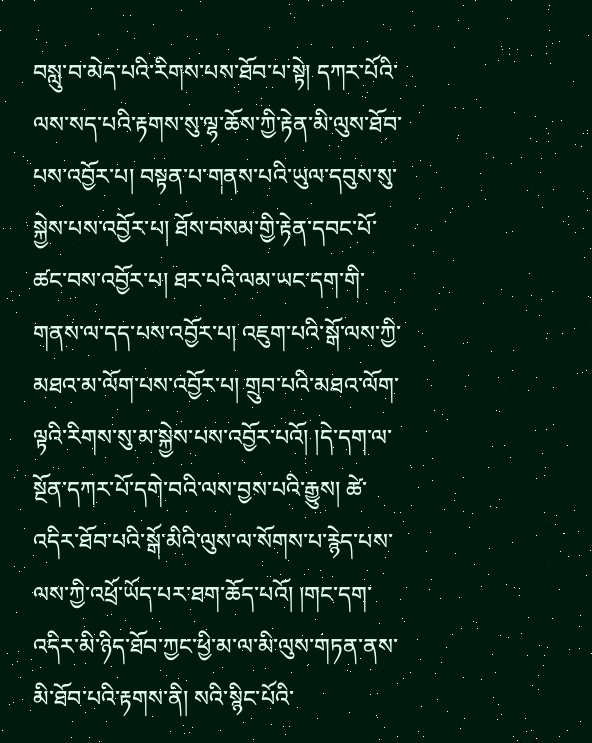བསླུ་བ་མེད་པའི་རིགས་པས་ཐོབ་པ་སྟེ། དཀར་པོའི་ལས་སད་པའི་རྟགས་སུ་ལྷ་ཆོས་ཀྱི་རྟེན་མི་ལུས་ཐོབ་པས་འབྱོར་པ། བསྟན་པ་གནས་པའི་ཡུལ་དབུས་སུ་སྐྱེས་པས་འབྱོར་པ། ཐོས་བསམ་གྱི་རྟེན་དབང་པོ་ཚང་བས་འབྱོར་པ། ཐར་པའི་ལམ་ཡང་དག་གི་གནས་ལ་དད་པས་འབྱོར་པ། འཇུག་པའི་སྒོ་ལས་ཀྱི་མཐའ་མ་ལོག་པས་འབྱོར་པ། གྲུབ་པའི་མཐའ་ལོག་ལྟའི་རིགས་སུ་མ་སྐྱེས་པས་འབྱོར་པའོ། །དེ་དག་ལ་སྔོན་དཀར་པོ་དགེ་བའི་ལས་བྱས་པའི་རྒྱུས། ཚེ་འདིར་ཐོབ་པའི་སྒོ་མིའི་ལུས་ལ་སོགས་པ་རྙེད་པས་ལས་ཀྱི་འཕྲོ་ཡོད་པར་ཐག་ཆོད་པའོ། །གང་དག་འདིར་མི་ཉིད་ཐོབ་ཀྱང་ཕྱི་མ་ལ་མི་ལུས་གཏན་ནས་མི་ཐོབ་པའི་རྟགས་ནི། སའི་སྙིང་པོའི་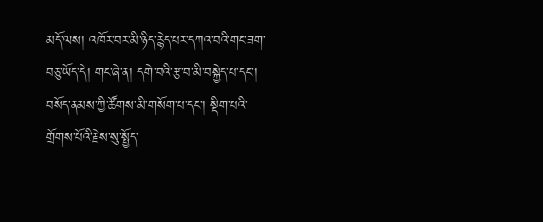མདོ་ལས། འཁོར་བར་མི་ཉིད་རྙེད་པར་དཀའ་བའི་གང་ཟག་བཅུ་ཡོད་དེ། གང་ཞེ་ན། དགེ་བའི་རྩ་བ་མི་བསྐྱེད་པ་དང་། བསོད་ནམས་ཀྱི་ཚོགས་མི་གསོག་པ་དང་། སྡིག་པའི་གྲོགས་པོའི་རྗེས་སུ་སྤྱོད་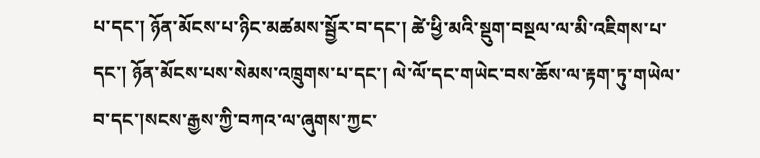པ་དང་། ཉོན་མོངས་པ་ཉིང་མཚམས་སྦྱོར་བ་དང་། ཚེ་ཕྱི་མའི་སྡུག་བསྔལ་ལ་མི་འཇིགས་པ་དང་། ཉོན་མོངས་པས་སེམས་འཁྲུགས་པ་དང་། ལེ་ལོ་དང་གཡེང་བས་ཆོས་ལ་རྟག་ཏུ་གཡེལ་བ་དང་།སངས་རྒྱས་ཀྱི་བཀའ་ལ་ཞུགས་ཀྱང་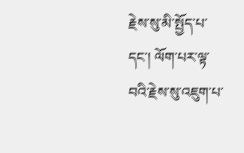རྗེས་སུ་མི་སྤྱོད་པ་དང་། ལོག་པར་ལྟ་བའི་རྗེས་སུ་འཇུག་པ་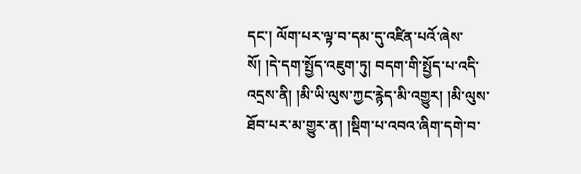དང་། ལོག་པར་ལྟ་བ་དམ་དུ་འཛིན་པའོ་ཞེས་སོ། །དེ་དག་སྤྱོད་འཇུག་ཏུ། བདག་གི་སྤྱོད་པ་འདི་འདྲས་ནི། །མི་ཡི་ལུས་ཀྱང་རྙེད་མི་འགྱུར། །མི་ལུས་ཐོབ་པར་མ་གྱུར་ན། །སྡིག་པ་འབའ་ཞིག་དགེ་བ་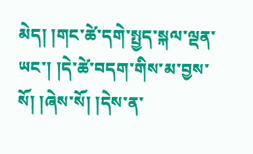མེད། །གང་ཚེ་དགེ་སྤྱད་སྐལ་ལྡན་ཡང་། །དེ་ཚེ་བདག་གིས་མ་བྱས་སོ། །ཞེས་སོ། །དེས་ན་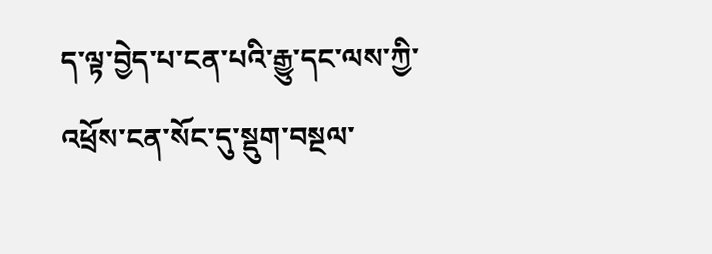ད་ལྟ་བྱེད་པ་ངན་པའི་རྒྱུ་དང་ལས་ཀྱི་འཕྲོས་ངན་སོང་དུ་སྡུག་བསྔལ་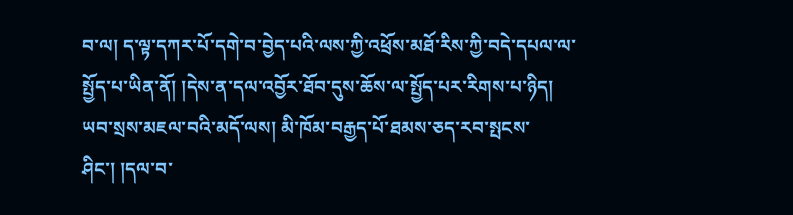བ་ལ། ད་ལྟ་དཀར་པོ་དགེ་བ་བྱེད་པའི་ལས་ཀྱི་འཕྲོས་མཐོ་རིས་ཀྱི་བདེ་དཔལ་ལ་སྤྱོད་པ་ཡིན་ནོ། །དེས་ན་དལ་འབྱོར་ཐོབ་དུས་ཆོས་ལ་སྤྱོད་པར་རིགས་པ་ཉིད། ཡབ་སྲས་མཇལ་བའི་མདོ་ལས། མི་ཁོམ་བརྒྱད་པོ་ཐམས་ཅད་རབ་སྤངས་ཤིང་། །དལ་བ་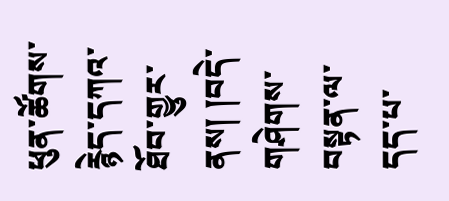ཕུན་ཚོགས་རྙེད་དཀའ་ཐོབ་གྱུར་ནས། །བདེ་གཤེགས་བསྟན་ལ་དད་པ་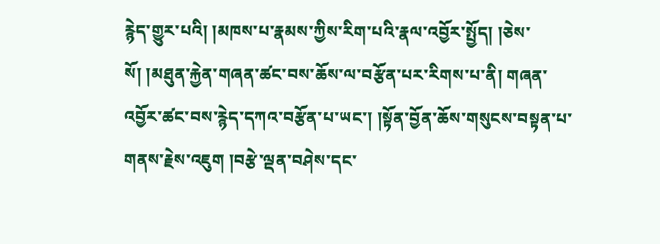རྙེད་གྱུར་པའི། །མཁས་པ་རྣམས་ཀྱིས་རིག་པའི་རྣལ་འབྱོར་སྤྱོད། །ཅེས་སོ། །མཐུན་རྐྱེན་གཞན་ཚང་བས་ཆོས་ལ་བརྩོན་པར་རིགས་པ་ནི། གཞན་འབྱོར་ཚང་བས་རྙེད་དཀའ་བརྩོན་པ་ཡང་། །སྟོན་བྱོན་ཆོས་གསུངས་བསྟན་པ་གནས་རྗེས་འཇུག །བརྩེ་ལྡན་བཤེས་དང་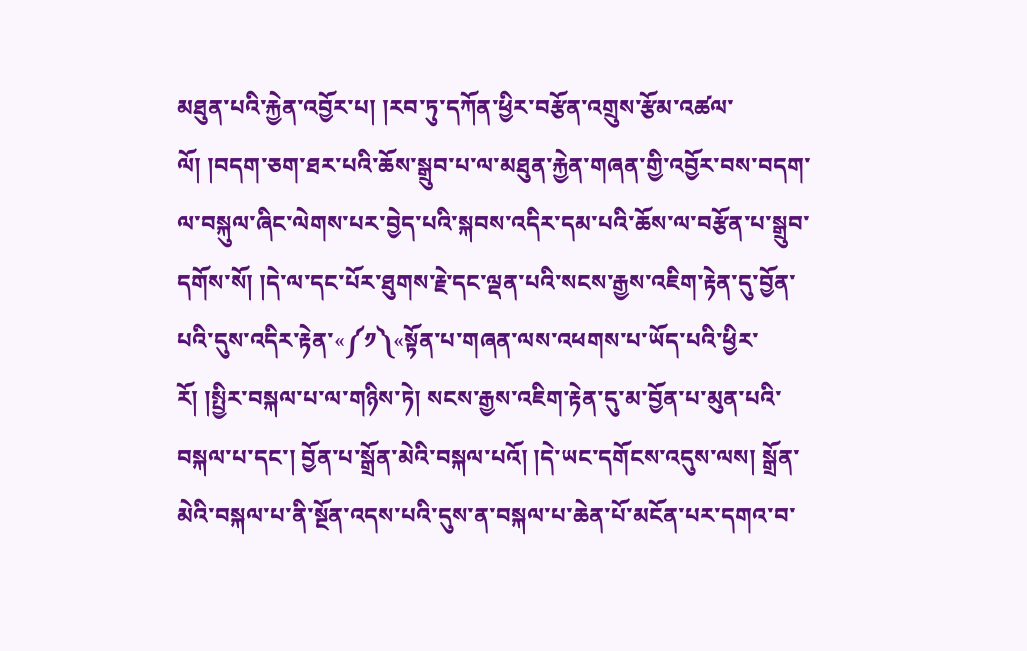མཐུན་པའི་རྐྱེན་འབྱོར་པ། །རབ་ཏུ་དཀོན་ཕྱིར་བརྩོན་འགྲུས་རྩོམ་འཚལ་ལོ། །བདག་ཅག་ཐར་པའི་ཆོས་སྒྲུབ་པ་ལ་མཐུན་རྐྱེན་གཞན་གྱི་འབྱོར་བས་བདག་ལ་བསྐུལ་ཞིང་ལེགས་པར་བྱེད་པའི་སྐབས་འདིར་དམ་པའི་ཆོས་ལ་བརྩོན་པ་སྒྲུབ་དགོས་སོ། །དེ་ལ་དང་པོར་ཐུགས་རྗེ་དང་ལྡན་པའི་སངས་རྒྱས་འཇིག་རྟེན་དུ་བྱོན་པའི་དུས་འདིར་རྟེན་«༼༡༽«སྟོན་པ་གཞན་ལས་འཕགས་པ་ཡོད་པའི་ཕྱིར་རོ། །སྤྱིར་བསྐལ་པ་ལ་གཉིས་ཏེ། སངས་རྒྱས་འཇིག་རྟེན་དུ་མ་བྱོན་པ་མུན་པའི་བསྐལ་པ་དང་། བྱོན་པ་སྒྲོན་མེའི་བསྐལ་པའོ། །དེ་ཡང་དགོངས་འདུས་ལས། སྒྲོན་མེའི་བསྐལ་པ་ནི་སྔོན་འདས་པའི་དུས་ན་བསྐལ་པ་ཆེན་པོ་མངོན་པར་དགའ་བ་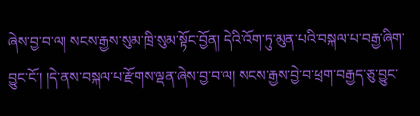ཞེས་བྱ་བ་ལ། སངས་རྒྱས་སུམ་ཁྲི་སུམ་སྟོང་བྱོན། དེའི་འོག་ཏུ་མུན་པའི་བསྐལ་པ་བརྒྱ་ཞིག་བྱུང་ངོ་། །དེ་ནས་བསྐལ་པ་རྫོགས་ལྡན་ཞེས་བྱ་བ་ལ། སངས་རྒྱས་བྱེ་བ་ཕྲག་བརྒྱད་ཅུ་བྱུང་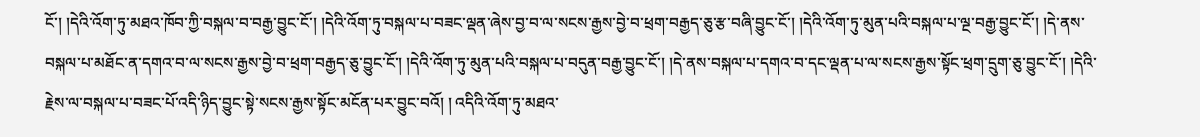ངོ་། །དེའི་འོག་ཏུ་མཐའ་ཁོབ་ཀྱི་བསྐལ་བ་བརྒྱ་བྱུང་ངོ་། །དེའི་འོག་ཏུ་བསྐལ་པ་བཟང་ལྡན་ཞེས་བྱ་བ་ལ་སངས་རྒྱས་བྱེ་བ་ཕྲག་བརྒྱད་ཅུ་རྩ་བཞི་བྱུང་ངོ་། །དེའི་འོག་ཏུ་མུན་པའི་བསྐལ་པ་ལྔ་བརྒྱ་བྱུང་ངོ་། །དེ་ནས་བསྐལ་པ་མཐོང་ན་དགའ་བ་ལ་སངས་རྒྱས་བྱེ་བ་ཕྲག་བརྒྱད་ཅུ་བྱུང་ངོ་། །དེའི་འོག་ཏུ་མུན་པའི་བསྐལ་པ་བདུན་བརྒྱ་བྱུང་ངོ་། །དེ་ནས་བསྐལ་པ་དགའ་བ་དང་ལྡན་པ་ལ་སངས་རྒྱས་སྟོང་ཕྲག་དྲུག་ཅུ་བྱུང་ངོ་། །དེའི་རྗེས་ལ་བསྐལ་པ་བཟང་པོ་འདི་ཉིད་བྱུང་སྟེ་སངས་རྒྱས་སྟོང་མངོན་པར་བྱུང་བའོ། ། འདིའི་འོག་ཏུ་མཐའ་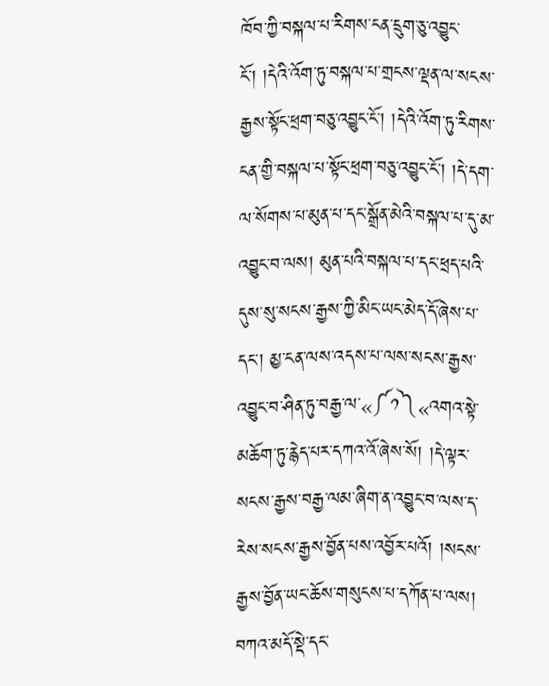ཁོབ་ཀྱི་བསྐལ་པ་རིགས་ངན་དྲུག་ཅུ་འབྱུང་ངོ་། །དེའི་འོག་ཏུ་བསྐལ་པ་གྲངས་ལྡན་ལ་སངས་རྒྱས་སྟོང་ཕྲག་བཅུ་འབྱུང་ངོ་། །དེའི་འོག་ཏུ་རིགས་ངན་གྱི་བསྐལ་པ་སྟོང་ཕྲག་བཅུ་འབྱུང་ངོ་། །དེ་དག་ལ་སོགས་པ་མུན་པ་དང་སྒྲོན་མེའི་བསྐལ་པ་དུ་མ་འབྱུང་བ་ལས། མུན་པའི་བསྐལ་པ་དང་ཕྲད་པའི་དུས་སུ་སངས་རྒྱས་ཀྱི་མིང་ཡང་མེད་དོ་ཞེས་པ་དང་། མྱ་ངན་ལས་འདས་པ་ལས་སངས་རྒྱས་འབྱུང་བ་ཤིན་ཏུ་བརྒྱ་ལ་«༼༡༽«འགའ་སྟེ་མཆོག་ཏུ་རྙེད་པར་དཀའ་འོ་ཞེས་སོ། །དེ་ལྟར་སངས་རྒྱས་བརྒྱ་ལམ་ཞིག་ན་འབྱུང་བ་ལས་ད་རེས་སངས་རྒྱས་བྱོན་པས་འབྱོར་པའོ། །སངས་རྒྱས་བྱོན་ཡང་ཆོས་གསུངས་པ་དཀོན་པ་ལས། བཀའ་མདོ་སྡེ་དང་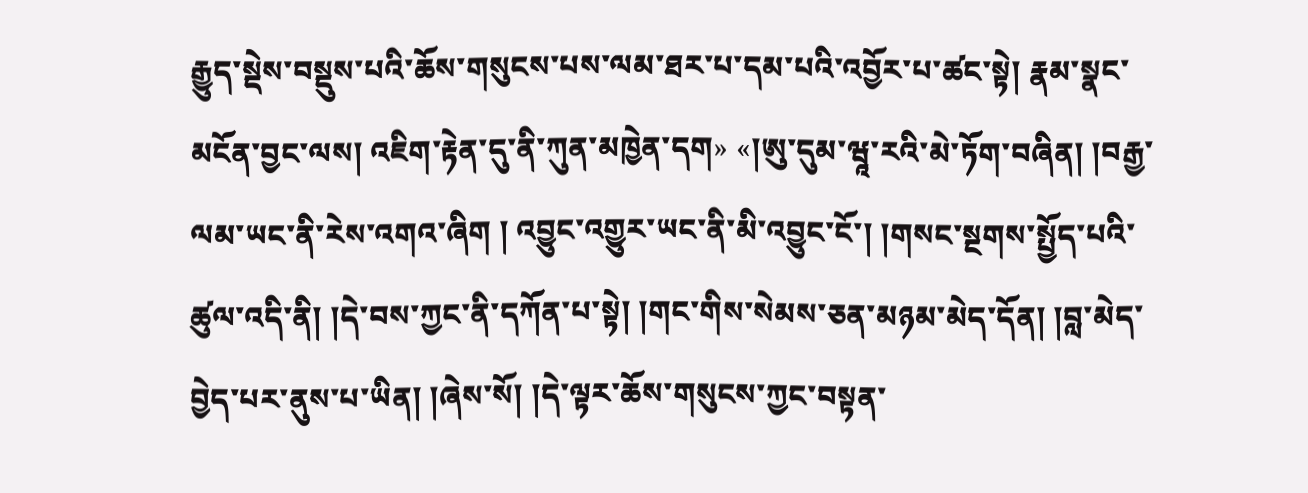རྒྱུད་སྡེས་བསྡུས་པའི་ཆོས་གསུངས་པས་ལམ་ཐར་པ་དམ་པའི་འབྱོར་པ་ཚང་སྟེ། རྣམ་སྣང་མངོན་བྱང་ལས། འཇིག་རྟེན་དུ་ནི་ཀུན་མཁྱེན་དག» «།ཨུ་དུམ་ཝཱ་རའི་མེ་ཏོག་བཞིན། །བརྒྱ་ལམ་ཡང་ནི་རེས་འགའ་ཞིག ། འབྱུང་འགྱུར་ཡང་ནི་མི་འབྱུང་ངོ་། །གསང་སྔགས་སྤྱོད་པའི་ཚུལ་འདི་ནི། །དེ་བས་ཀྱང་ནི་དཀོན་པ་སྟེ། །གང་གིས་སེམས་ཅན་མཉམ་མེད་དོན། །བླ་མེད་བྱེད་པར་ནུས་པ་ཡིན། །ཞེས་སོ། །དེ་ལྟར་ཆོས་གསུངས་ཀྱང་བསྟན་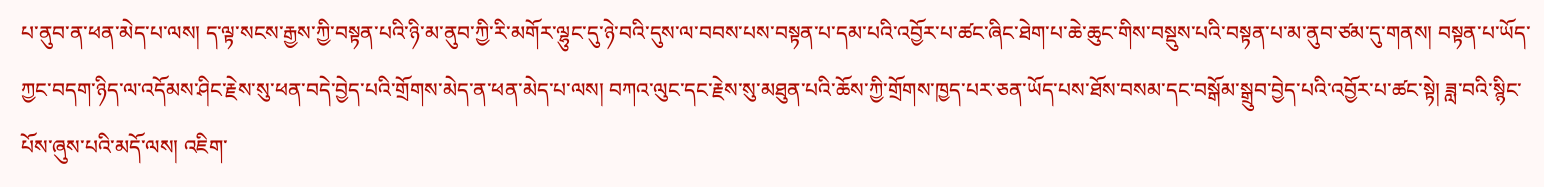པ་ནུབ་ན་ཕན་མེད་པ་ལས། ད་ལྟ་སངས་རྒྱས་ཀྱི་བསྟན་པའི་ཉི་མ་ནུབ་ཀྱི་རི་མགོར་ལྷུང་དུ་ཉེ་བའི་དུས་ལ་བབས་པས་བསྟན་པ་དམ་པའི་འབྱོར་པ་ཚང་ཞིང་ཐེག་པ་ཆེ་ཆུང་གིས་བསྡུས་པའི་བསྟན་པ་མ་ནུབ་ཙམ་དུ་གནས། བསྟན་པ་ཡོད་ཀྱང་བདག་ཉིད་ལ་འདོམས་ཤིང་རྗེས་སུ་ཕན་བདེ་བྱེད་པའི་གྲོགས་མེད་ན་ཕན་མེད་པ་ལས། བཀའ་ལུང་དང་རྗེས་སུ་མཐུན་པའི་ཆོས་ཀྱི་གྲོགས་ཁྱད་པར་ཅན་ཡོད་པས་ཐོས་བསམ་དང་བསྒོམ་སྒྲུབ་བྱེད་པའི་འབྱོར་པ་ཚང་སྟེ། ཟླ་བའི་སྙིང་པོས་ཞུས་པའི་མདོ་ལས། འཇིག་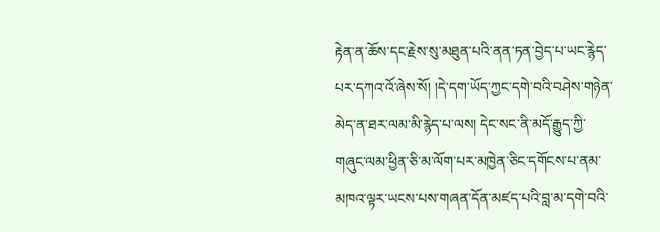རྟེན་ན་ཆོས་དང་རྗེས་སུ་མཐུན་པའི་ནན་ཏན་བྱེད་པ་ཡང་རྙེད་པར་དཀའ་འོ་ཞེས་སོ། །དེ་དག་ཡོད་ཀྱང་དགེ་བའི་བཤེས་གཉེན་མེད་ན་ཐར་ལམ་མི་རྙེད་པ་ལས། དེང་སང་ནི་མདོ་རྒྱུད་ཀྱི་གཞུང་ལམ་ཕྱིན་ཅི་མ་ལོག་པར་མཁྱེན་ཅིང་དགོངས་པ་ནམ་མཁའ་ལྟར་ཡངས་པས་གཞན་དོན་མཛད་པའི་བླ་མ་དགེ་བའི་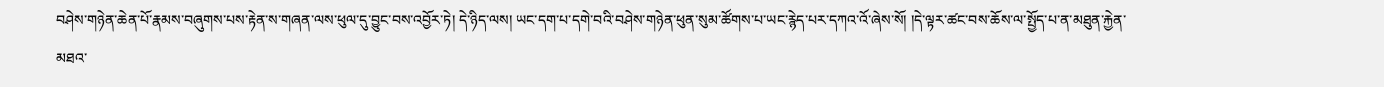བཤེས་གཉེན་ཆེན་པོ་རྣམས་བཞུགས་པས་རྟེན་ས་གཞན་ལས་ཕུལ་དུ་བྱུང་བས་འབྱོར་ཏེ། དེ་ཉིད་ལས། ཡང་དག་པ་དགེ་བའི་བཤེས་གཉེན་ཕུན་སུམ་ཚོགས་པ་ཡང་རྙེད་པར་དཀའ་འོ་ཞེས་སོ། །དེ་ལྟར་ཚང་བས་ཆོས་ལ་སྤྱོད་པ་ན་མཐུན་རྐྱེན་མཐའ་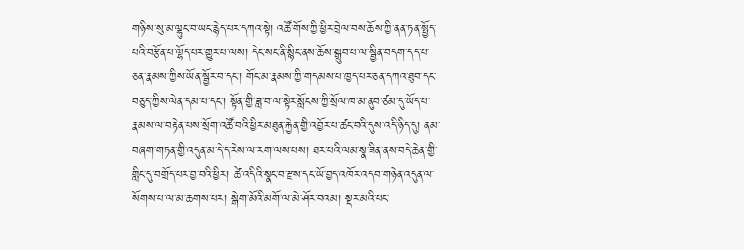གཉིས་སུ་མ་ལྷུང་བ་ཡང་རྙེད་པར་དཀའ་སྟེ། འཚོ་གོས་ཀྱི་ཕྱིར་བྲེལ་བས་ཆོས་ཀྱི་ནན་ཏན་སྤྱོད་པའི་བརྩོན་པ་ལྷོད་པར་གྱུར་པ་ལས། དེང་སང་ནི་སྙིང་ནས་ཆོས་སྒྲུབ་པ་ལ་སྦྱིན་བདག་དད་པ་ཅན་རྣམས་ཀྱིས་ཡོན་སྦྱོར་བ་དང་། གོང་མ་རྣམས་ཀྱི་གདམས་པ་ཁྱད་པར་ཅན་དཀའ་ཐུབ་དང་བཅུད་ཀྱིས་ལེན་དམ་པ་དང་། སྟོན་གྱི་ཟླ་བ་ལ་སྟེར་སློངས་ཀྱི་སྲོལ་ཁ་མ་ནུབ་ཙམ་དུ་ཡོད་པ་རྣམས་ལ་བརྟེན་པས་སྲོག་འཚོ་བའི་ཕྱིར་མཐུན་རྐྱེན་གྱི་འབྱོར་པ་ཚང་བའི་དུས་འདི་ཉིད་དུ། ནམ་བཞག་གཏན་གྱི་འདུན་མ་དེ་ད་རེས་ལ་རག་ལས་པས། ཐར་པའི་ལམ་སྣ་ཟིན་ནས་བདེ་ཆེན་གྱི་གླིང་དུ་བགྲོད་པར་བྱ་བའི་ཕྱིར། ཚེ་འདིའི་སྣང་བ་རྫས་དང་ཡོ་བྱད་འཁོར་འདབ་གཉེན་འདུན་ལ་སོགས་པ་ལ་མ་ཆགས་པར། སྒེག་མོའི་མགོ་ལ་མེ་ཤོར་བའམ། སྡར་མའི་པང་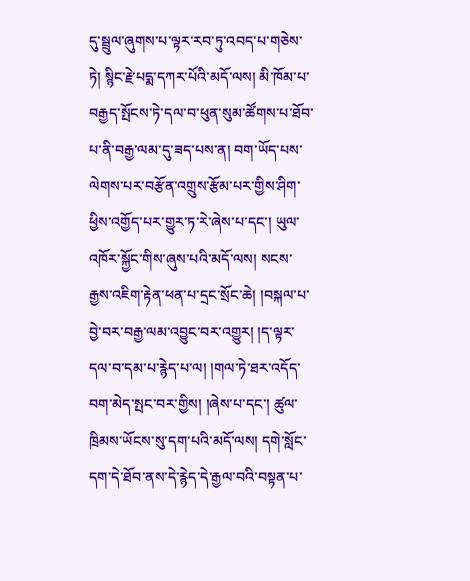དུ་སྦྲུལ་ཞུགས་པ་ལྟར་རབ་ཏུ་འབད་པ་གཅེས་ཏེ། སྙིང་རྗེ་པདྨ་དཀར་པོའི་མདོ་ལས། མི་ཁོམ་པ་བརྒྱད་སྤོངས་ཏེ་དལ་བ་ཕུན་སུམ་ཚོགས་པ་ཐོབ་པ་ནི་བརྒྱ་ལམ་དུ་ཟད་པས་ན། བག་ཡོད་པས་ལེགས་པར་བརྩོན་འགྲུས་རྩོམ་པར་གྱིས་ཤིག་ཕྱིས་འགྱོད་པར་གྱུར་ཏ་རེ་ཞེས་པ་དང་། ཡུལ་འཁོར་སྐྱོང་གིས་ཞུས་པའི་མདོ་ལས། སངས་རྒྱས་འཇིག་རྟེན་ཕན་པ་དྲང་སྲོང་ཆེ། །བསྐལ་པ་བྱེ་བར་བརྒྱ་ལམ་འབྱུང་བར་འགྱུར། །ད་ལྟར་དལ་བ་དམ་པ་རྙེད་པ་ལ། །གལ་ཏེ་ཐར་འདོད་བག་མེད་སྤང་བར་གྱིས། །ཞེས་པ་དང་། ཚུལ་ཁྲིམས་ཡོངས་སུ་དག་པའི་མདོ་ལས། དགེ་སློང་དག་དེ་ཐོབ་ནས་དེ་རྙེད་དེ་རྒྱལ་བའི་བསྟན་པ་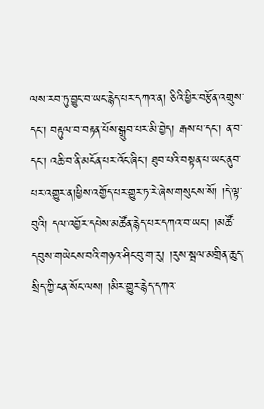ལས་རབ་ཏུ་བྱུང་བ་ཡང་རྙེད་པར་དཀའ་ན། ཅིའི་ཕྱིར་བརྩོན་འགྲུས་དང་། བརྟུལ་བ་བརྟན་པོས་སྒྲུབ་པར་མི་བྱེད། རྒས་པ་དང་། ན་བ་དང་། འཆི་བ་ནི་མངོན་པར་འོང་ཞིང་། ཐུབ་པའི་བསྟན་པ་ཡང་ནུབ་པར་འགྱུར་ན།ཕྱིས་འགྱོད་པར་གྱུར་ཏ་རེ་ཞེས་གསུངས་སོ། །དེ་ལྟ་བུའི། དལ་འབྱོར་དཔེས་མཚོན་རྙེད་པར་དཀའ་བ་ཡང་། །མཚོ་དབུས་གཡེངས་བའི་གཉའ་ཤིང་བུ་ག་རུ། །རུས་སྦལ་མགྲིན་ཆུད་སྲིད་ཀྱི་ངན་སོང་ལས། །མིར་གྱུར་རྙེད་དཀའ་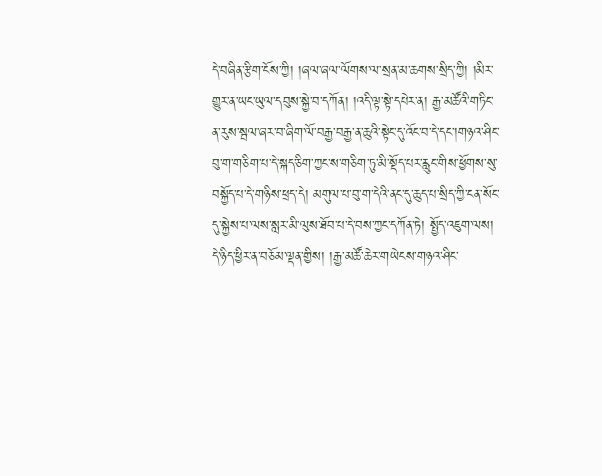དེ་བཞིན་རྩིག་ངོས་ཀྱི། །ཞལ་ཞལ་ལོགས་ལ་སྲན་མ་ཆགས་སྲིད་ཀྱི། །མིར་གྱུར་ན་ཡང་ཡུལ་དབུས་སྐྱེ་བ་དཀོན། །འདི་ལྟ་སྟེ་དཔེར་ན། རྒྱ་མཚོའི་གཏིང་ན་རུས་སྦལ་ཞར་བ་ཞིག་ལོ་བརྒྱ་བརྒྱ་ན་ཆུའི་སྟེང་དུ་འོང་བ་དེ་དང་།གཉའ་ཤིང་བུ་ག་གཅིག་པ་དེ་སྐད་ཅིག་ཀྱང་ས་གཅིག་ཏུ་མི་སྡོད་པར་རླུང་གིས་ཕྱོགས་སུ་བསྐྱོད་པ་དེ་གཉིས་ཕྲད་དེ། མགུལ་པ་བུ་ག་དེའི་ནང་དུ་ཆུད་པ་སྲིད་ཀྱི་ངན་སོང་དུ་སྐྱེས་པ་ལས་སླར་མི་ལུས་ཐོབ་པ་དེ་བས་ཀྱང་དཀོན་ཏེ། སྤྱོད་འཇུག་ལས། དེ་ཉིད་ཕྱིར་ན་བཅོམ་ལྡན་གྱིས། །རྒྱ་མཚོ་ཆེར་གཡེངས་གཉའ་ཤིང་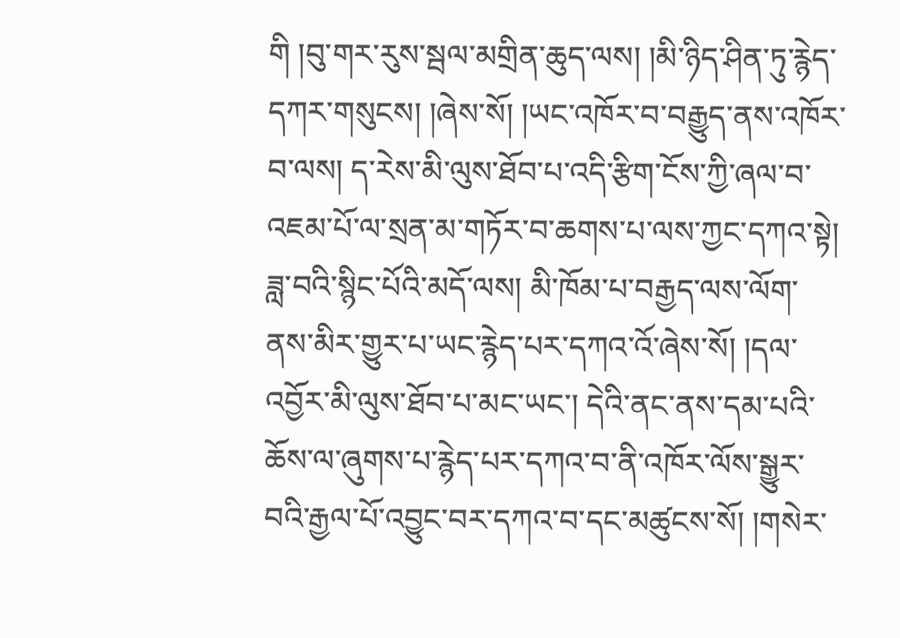གི །བུ་གར་རུས་སྦལ་མགྲིན་ཆུད་ལས། །མི་ཉིད་ཤིན་ཏུ་རྙེད་དཀར་གསུངས། །ཞེས་སོ། །ཡང་འཁོར་བ་བརྒྱུད་ནས་འཁོར་བ་ལས། ད་རེས་མི་ལུས་ཐོབ་པ་འདི་རྩིག་ངོས་ཀྱི་ཞལ་བ་འཇམ་པོ་ལ་སྲན་མ་གཏོར་བ་ཆགས་པ་ལས་ཀྱང་དཀའ་སྟེ། ཟླ་བའི་སྙིང་པོའི་མདོ་ལས། མི་ཁོམ་པ་བརྒྱད་ལས་ལོག་ནས་མིར་གྱུར་པ་ཡང་རྙེད་པར་དཀའ་འོ་ཞེས་སོ། །དལ་འབྱོར་མི་ལུས་ཐོབ་པ་མང་ཡང་། དེའི་ནང་ནས་དམ་པའི་ཆོས་ལ་ཞུགས་པ་རྙེད་པར་དཀའ་བ་ནི་འཁོར་ལོས་སྒྱུར་བའི་རྒྱལ་པོ་འབྱུང་བར་དཀའ་བ་དང་མཚུངས་སོ། །གསེར་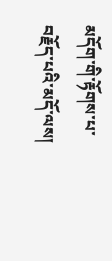མདོག་གི་རྟོགས་པ་བརྗོད་པའི་མདོ་ལས།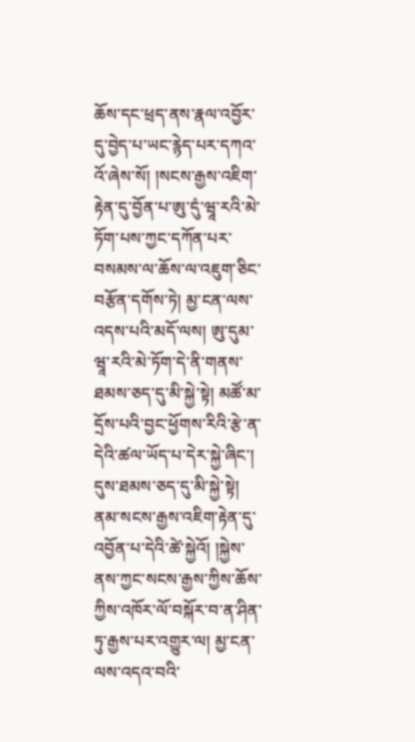ཆོས་དང་ཕྲད་ནས་རྣལ་འབྱོར་དུ་བྱེད་པ་ཡང་རྙེད་པར་དཀའ་འོ་ཞེས་སོ། །སངས་རྒྱས་འཇིག་རྟེན་དུ་བྱོན་པ་ཨུ་དུཾ་ཝཱ་རའི་མེ་ཏོག་པས་ཀྱང་དཀོན་པར་བསམས་ལ་ཆོས་ལ་འཇུག་ཅིང་བརྩོན་དགོས་ཏེ། མྱ་ངན་ལས་འདས་པའི་མདོ་ལས། ཨུ་དུམ་ཝཱ་རའི་མེ་ཏོག་དེ་ནི་གནས་ཐམས་ཅད་དུ་མི་སྐྱེ་སྟེ། མཚོ་མ་དྲོས་པའི་བྱང་ཕྱོགས་རིའི་རྩེ་ན་དེའི་ཚལ་ཡོད་པ་དེར་སྐྱེ་ཞིང་། དུས་ཐམས་ཅད་དུ་མི་སྐྱེ་སྟེ། ནམ་སངས་རྒྱས་འཇིག་རྟེན་དུ་འབྱོན་པ་དེའི་ཚེ་སྐྱེའོ། །སྐྱེས་ནས་ཀྱང་སངས་རྒྱས་ཀྱིས་ཆོས་ཀྱིས་འཁོར་ལོ་བསྐོར་བ་ན་ཤིན་ཏུ་རྒྱས་པར་འགྱུར་ལ། མྱ་ངན་ལས་འདའ་བའི་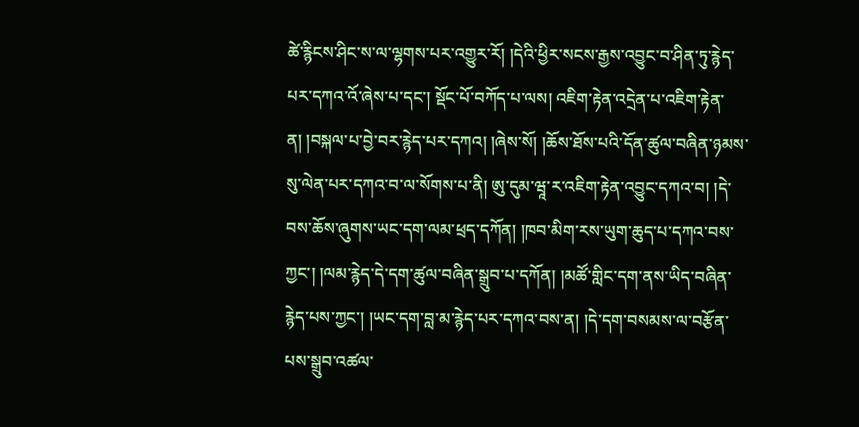ཚེ་རྙིངས་ཤིང་ས་ལ་ལྷགས་པར་འགྱུར་རོ། །དེའི་ཕྱིར་སངས་རྒྱས་འབྱུང་བ་ཤིན་ཏུ་རྙེད་པར་དཀའ་འོ་ཞེས་པ་དང་། སྡོང་པོ་བཀོད་པ་ལས། འཇིག་རྟེན་འདྲེན་པ་འཇིག་རྟེན་ན། །བསྐལ་པ་བྱེ་བར་རྙེད་པར་དཀའ། །ཞེས་སོ། །ཆོས་ཐོས་པའི་དོན་ཚུལ་བཞིན་ཉམས་སུ་ལེན་པར་དཀའ་བ་ལ་སོགས་པ་ནི། ཨུ་དུམ་ཝཱ་ར་འཇིག་རྟེན་འབྱུང་དཀའ་བ། །དེ་བས་ཆོས་ཞུགས་ཡང་དག་ལམ་ཕྲད་དཀོན། །ཁབ་མིག་རས་ཡུག་ཆུད་པ་དཀའ་བས་ཀྱང་། །ལམ་རྙེད་དེ་དག་ཚུལ་བཞིན་སྒྲུབ་པ་དཀོན། །མཚོ་གླིང་དག་ནས་ཡིད་བཞིན་རྙེད་པས་ཀྱང་། །ཡང་དག་བླ་མ་རྙེད་པར་དཀའ་བས་ན། །དེ་དག་བསམས་ལ་བརྩོན་པས་སྒྲུབ་འཚལ་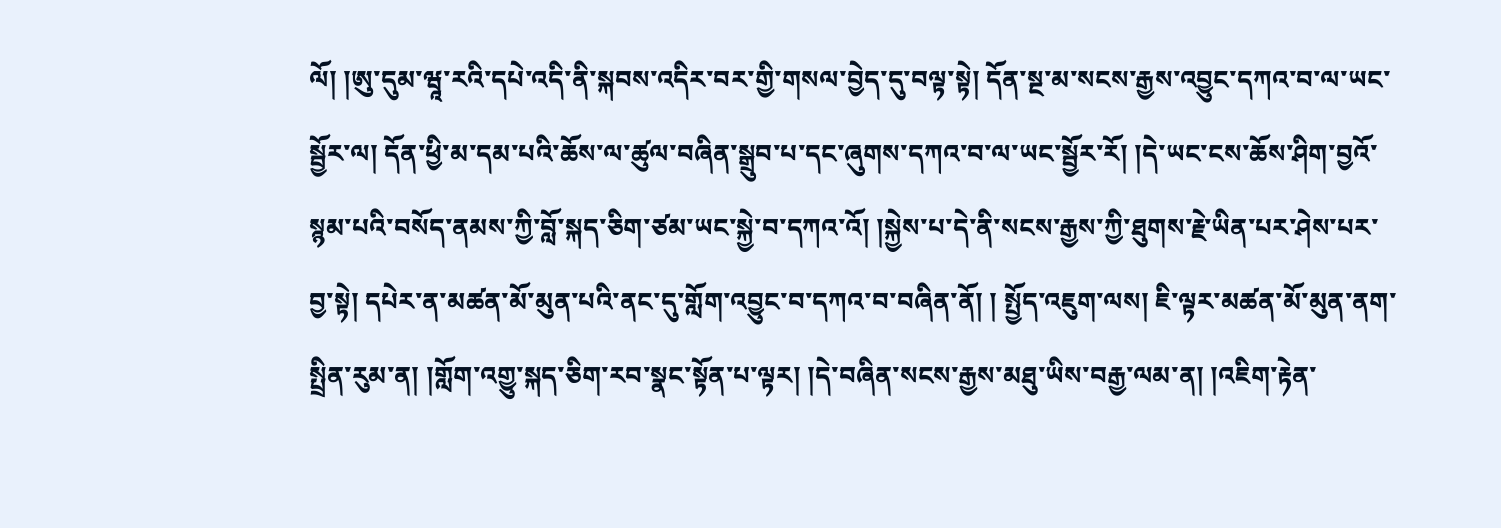ལོ། །ཨུ་དུམ་ཝཱ་རའི་དཔེ་འདི་ནི་སྐབས་འདིར་བར་གྱི་གསལ་བྱེད་དུ་བལྟ་སྟེ། དོན་སྔ་མ་སངས་རྒྱས་འབྱུང་དཀའ་བ་ལ་ཡང་སྦྱོར་ལ། དོན་ཕྱི་མ་དམ་པའི་ཆོས་ལ་ཚུལ་བཞིན་སྒྲུབ་པ་དང་ཞུགས་དཀའ་བ་ལ་ཡང་སྦྱོར་རོ། །དེ་ཡང་ངས་ཆོས་ཤིག་བྱའོ་སྙམ་པའི་བསོད་ནམས་ཀྱི་བློ་སྐད་ཅིག་ཙམ་ཡང་སྐྱེ་བ་དཀའ་འོ། །སྐྱེས་པ་དེ་ནི་སངས་རྒྱས་ཀྱི་ཐུགས་རྗེ་ཡིན་པར་ཤེས་པར་བྱ་སྟེ། དཔེར་ན་མཚན་མོ་མུན་པའི་ནང་དུ་གློག་འབྱུང་བ་དཀའ་བ་བཞིན་ནོ། ། སྤྱོད་འཇུག་ལས། ཇི་ལྟར་མཚན་མོ་མུན་ནག་སྤྲིན་རུམ་ན། །གློག་འགྱུ་སྐད་ཅིག་རབ་སྣང་སྟོན་པ་ལྟར། །དེ་བཞིན་སངས་རྒྱས་མཐུ་ཡིས་བརྒྱ་ལམ་ན། །འཇིག་རྟེན་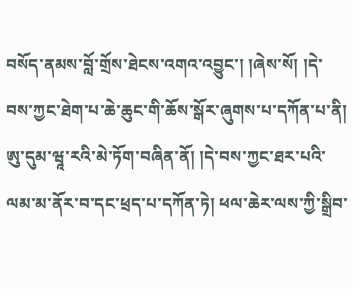བསོད་ནམས་བློ་གྲོས་ཐེངས་འགའ་འབྱུང་། །ཞེས་སོ། །དེ་བས་ཀྱང་ཐེག་པ་ཆེ་ཆུང་གི་ཆོས་སྒོར་ཞུགས་པ་དཀོན་པ་ནི། ཨུ་དུམ་ཝཱ་རའི་མེ་ཏོག་བཞིན་ནོ། །དེ་བས་ཀྱང་ཐར་པའི་ལམ་མ་ནོར་བ་དང་ཕྲད་པ་དཀོན་ཏེ། ཕལ་ཆེར་ལས་ཀྱི་སྒྲིབ་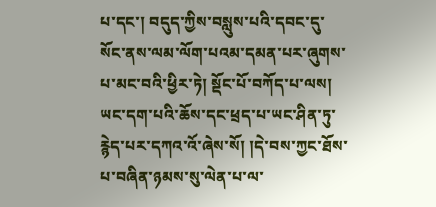པ་དང་། བདུད་ཀྱིས་བསླུས་པའི་དབང་དུ་སོང་ནས་ལམ་ལོག་པའམ་དམན་པར་ཞུགས་པ་མང་བའི་ཕྱིར་ཏེ། སྡོང་པོ་བཀོད་པ་ལས། ཡང་དག་པའི་ཆོས་དང་ཕྲད་པ་ཡང་ཤིན་ཏུ་རྙེད་པར་དཀའ་འོ་ཞེས་སོ། །དེ་བས་ཀྱང་ཐོས་པ་བཞིན་ཉམས་སུ་ལེན་པ་ལ་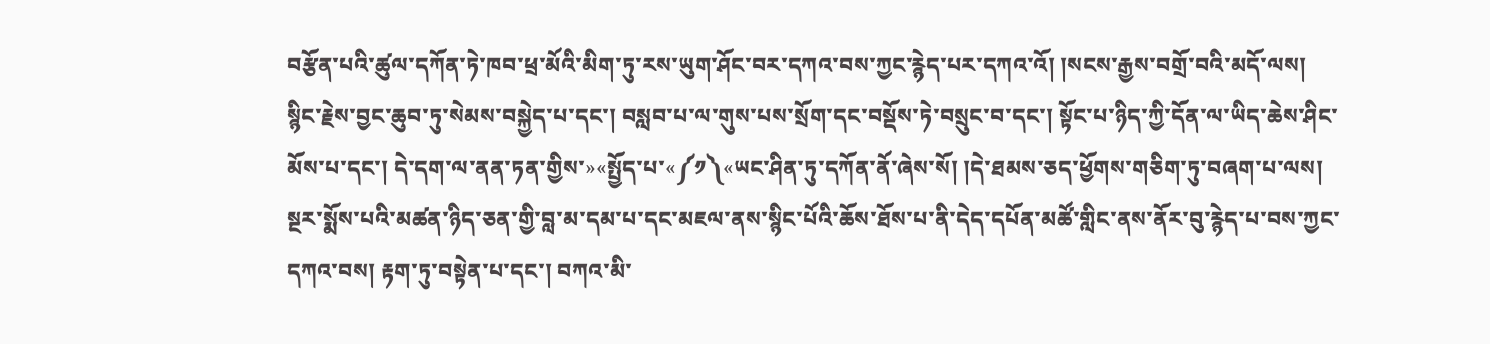བརྩོན་པའི་ཚུལ་དཀོན་ཏེ་ཁབ་ཕྲ་མོའི་མིག་ཏུ་རས་ཡུག་ཤོང་བར་དཀའ་བས་ཀྱང་རྙེད་པར་དཀའ་འོ། །སངས་རྒྱས་བགྲོ་བའི་མདོ་ལས། སྙིང་རྗེས་བྱང་ཆུབ་ཏུ་སེམས་བསྐྱེད་པ་དང་། བསླབ་པ་ལ་གུས་པས་སྲོག་དང་བསྡོས་ཏེ་བསྲུང་བ་དང་། སྟོང་པ་ཉིད་ཀྱི་དོན་ལ་ཡིད་ཆེས་ཤིང་མོས་པ་དང་། དེ་དག་ལ་ནན་ཏན་གྱིས་»«སྤྱོད་པ་«༼༡༽«ཡང་ཤིན་ཏུ་དཀོན་ནོ་ཞེས་སོ། །དེ་ཐམས་ཅད་ཕྱོགས་གཅིག་ཏུ་བཞག་པ་ལས། སྔར་སྨོས་པའི་མཚན་ཉིད་ཅན་གྱི་བླ་མ་དམ་པ་དང་མཇལ་ནས་སྙིང་པོའི་ཆོས་ཐོས་པ་ནི་དེད་དཔོན་མཚོ་གླིང་ནས་ནོར་བུ་རྙེད་པ་བས་ཀྱང་དཀའ་བས། རྟག་ཏུ་བསྟེན་པ་དང་། བཀའ་མི་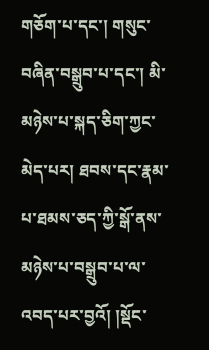གཅོག་པ་དང་། གསུང་བཞིན་བསྒྲུབ་པ་དང་། མི་མཉེས་པ་སྐད་ཅིག་ཀྱང་མེད་པར། ཐབས་དང་རྣམ་པ་ཐམས་ཅད་ཀྱི་སྒོ་ནས་མཉེས་པ་བསྒྲུབ་པ་ལ་འབད་པར་བྱའོ། །སྡོང་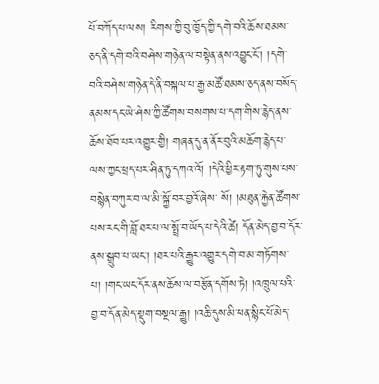པོ་བཀོད་པ་ལས། རིགས་ཀྱི་བུ་ཁྱོད་ཀྱི་དགེ་བའི་ཆོས་ཐམས་ཅད་ནི་དགེ་བའི་བཤེས་གཉེན་ལ་བསྟེན་ནས་འབྱུང་ངོ་། །དགེ་བའི་བཤེས་གཉེན་དེ་ནི་བསྐལ་པ་རྒྱ་མཚོ་ཐམས་ཅད་ནས་བསོད་ནམས་དང་ཡེ་ཤེས་ཀྱི་ཚོགས་བསགས་པ་དག་གིས་རྙེད་ནས་ཆོས་ཐོབ་པར་འགྱུར་གྱི། གཞན་དུ་ན་ནོར་བུའི་མཆོག་རྙེད་པ་ལས་ཀྱང་ཕྲད་པར་ཤིན་ཏུ་དཀའ་འོ། །དེའི་ཕྱིར་རྟག་ཏུ་གུས་པས་བསྙེན་བཀུར་བ་ལ་མི་སྐྱོ་བར་བྱའོ་ཞེས་ སོ། །མཐུན་རྐྱེན་ཚོགས་པས་རང་གི་བློ་ཐར་པ་ལ་སྤྲོ་བ་ཡོད་པ་དེའི་ཚེ། དོན་མེད་བྱ་བ་དོར་ནས་སྒྲུབ་པ་ཡང་། །ཐར་པའི་རྒྱུར་འགྱུར་དགེ་བ་མ་གཏོགས་པ། །གང་ཡང་དོར་ནས་ཆོས་ལ་བརྩོན་དགོས་ཏེ། །འཁྲུལ་པའི་བྱ་བ་དོན་མེད་སྡུག་བསྔལ་རྒྱུ། །འཆི་དུས་མི་ཕན་སྙིང་པོ་མེད་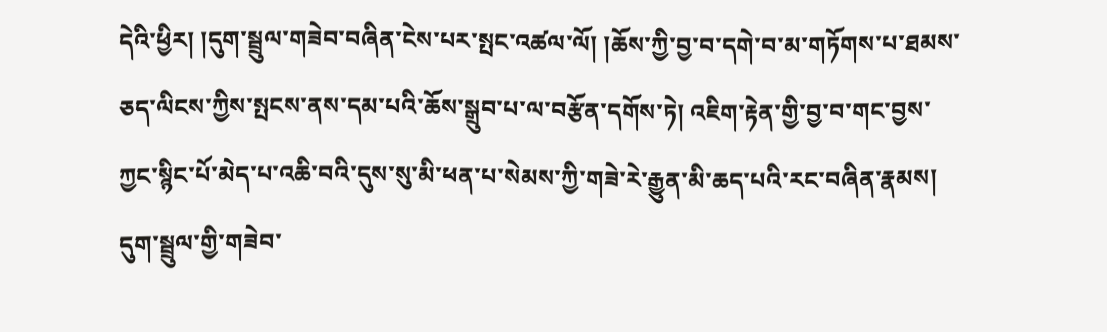དེའི་ཕྱིར། །དུག་སྦྲུལ་གཟེབ་བཞིན་ངེས་པར་སྤང་འཚལ་ལོ། །ཆོས་ཀྱི་བྱ་བ་དགེ་བ་མ་གཏོགས་པ་ཐམས་ཅད་ལིངས་ཀྱིས་སྤངས་ནས་དམ་པའི་ཆོས་སྒྲུབ་པ་ལ་བརྩོན་དགོས་ཏེ། འཇིག་རྟེན་གྱི་བྱ་བ་གང་བྱས་ཀྱང་སྙིང་པོ་མེད་པ་འཆི་བའི་དུས་སུ་མི་ཕན་པ་སེམས་ཀྱི་གཟེ་རེ་རྒྱུན་མི་ཆད་པའི་རང་བཞིན་རྣམས། དུག་སྦྲུལ་གྱི་གཟེབ་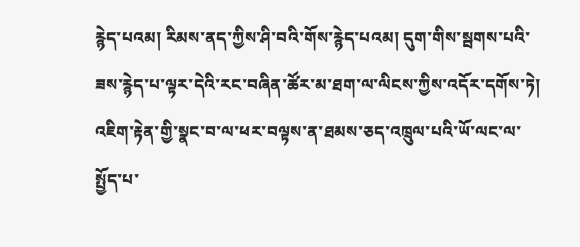རྙེད་པའམ། རིམས་ནད་ཀྱིས་ཤི་བའི་གོས་རྙེད་པའམ། དུག་གིས་སྦགས་པའི་ཟས་རྙེད་པ་ལྟར་དེའི་རང་བཞིན་ཚོར་མ་ཐག་ལ་ལིངས་ཀྱིས་འདོར་དགོས་ཏེ། འཇིག་རྟེན་གྱི་སྣང་བ་ལ་ཕར་བལྟས་ན་ཐམས་ཅད་འཁྲུལ་པའི་ཡོ་ལང་ལ་སྤྱོད་པ་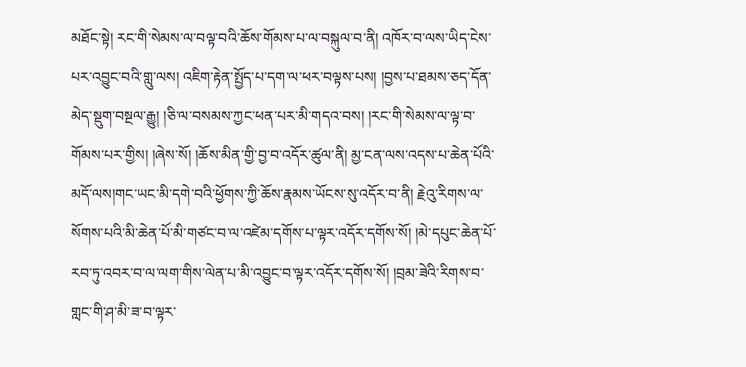མཐོང་སྟེ། རང་གི་སེམས་ལ་བལྟ་བའི་ཆོས་གོམས་པ་ལ་བསྐུལ་བ་ནི། འཁོར་བ་ལས་ཡིད་ངེས་པར་འབྱུང་བའི་གླུ་ལས། འཇིག་རྟེན་སྤྱོད་པ་དག་ལ་ཕར་བལྟས་པས། །བྱས་པ་ཐམས་ཅད་དོན་མེད་སྡུག་བསྔལ་རྒྱུ། །ཅི་ལ་བསམས་ཀྱང་ཕན་པར་མི་གདའ་བས། །རང་གི་སེམས་ལ་ལྟ་བ་གོམས་པར་གྱིས། །ཞེས་སོ། །ཆོས་མིན་གྱི་བྱ་བ་འདོར་ཚུལ་ནི། མྱ་ངན་ལས་འདས་པ་ཆེན་པོའི་མདོ་ལས།གང་ཡང་མི་དགེ་བའི་ཕྱོགས་ཀྱི་ཆོས་རྣམས་ཡོངས་སུ་འདོར་བ་ནི། རྗེའུ་རིགས་ལ་སོགས་པའི་མི་ཆེན་པོ་མི་གཙང་བ་ལ་འཛེམ་དགོས་པ་ལྟར་འདོར་དགོས་སོ། །མེ་དཔུང་ཆེན་པོ་རབ་ཏུ་འབར་བ་ལ་ལག་གིས་ལེན་པ་མི་འབྱུང་བ་ལྟར་འདོར་དགོས་སོ། །བྲམ་ཟེའི་རིགས་བ་གླང་གི་ཤ་མི་ཟ་བ་ལྟར་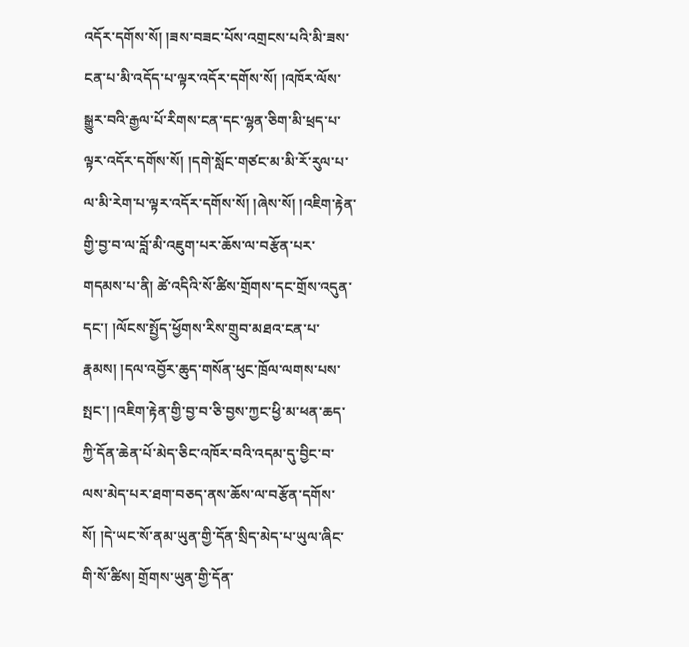འདོར་དགོས་སོ། །ཟས་བཟང་པོས་འགྲངས་པའི་མི་ཟས་ངན་པ་མི་འདོད་པ་ལྟར་འདོར་དགོས་སོ། །འཁོར་ལོས་སྒྱུར་བའི་རྒྱལ་པོ་རིགས་ངན་དང་ལྷན་ཅིག་མི་ཕྲད་པ་ལྟར་འདོར་དགོས་སོ། །དགེ་སློང་གཙང་མ་མི་རོ་རུལ་པ་ལ་མི་རེག་པ་ལྟར་འདོར་དགོས་སོ། །ཞེས་སོ། །འཇིག་རྟེན་གྱི་བྱ་བ་ལ་བློ་མི་འཇུག་པར་ཆོས་ལ་བརྩོན་པར་གདམས་པ་ནི། ཚེ་འདིའི་སོ་ཚིས་གྲོགས་དང་གྲོས་འདུན་དང་། །ལོངས་སྤྱོད་ཕྱོགས་རིས་གྲུབ་མཐའ་ངན་པ་རྣམས། །དལ་འབྱོར་ཆུད་གསོན་ཕུང་ཁྲོལ་ལགས་པས་སྤང་། །འཇིག་རྟེན་གྱི་བྱ་བ་ཅི་བྱས་ཀྱང་ཕྱི་མ་ཕན་ཆད་ཀྱི་དོན་ཆེན་པོ་མེད་ཅིང་འཁོར་བའི་འདམ་དུ་བྱིང་བ་ལས་མེད་པར་ཐག་བཅད་ནས་ཆོས་ལ་བརྩོན་དགོས་སོ། །དེ་ཡང་སོ་ནམ་ཡུན་གྱི་དོན་སྲིད་མེད་པ་ཡུལ་ཞིང་གི་སོ་ཚིས། གྲོགས་ཡུན་གྱི་དོན་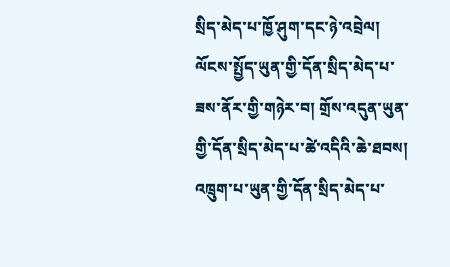སྲིད་མེད་པ་ཁྱོ་ཤུག་དང་ཉེ་འབྲེལ། ལོངས་སྤྱོད་ཡུན་གྱི་དོན་སྲིད་མེད་པ་ཟས་ནོར་གྱི་གཉེར་བ། གྲོས་འདུན་ཡུན་གྱི་དོན་སྲིད་མེད་པ་ཚེ་འདིའི་ཆེ་ཐབས། འཁྲུག་པ་ཡུན་གྱི་དོན་སྲིད་མེད་པ་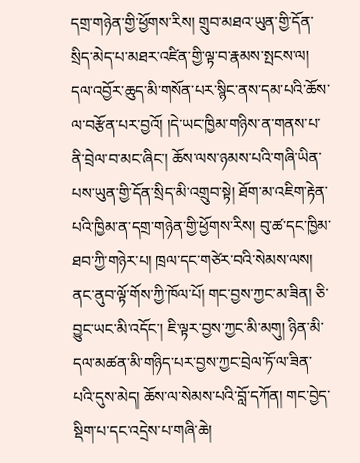དགྲ་གཉེན་གྱི་ཕྱོགས་རིས། གྲུབ་མཐའ་ཡུན་གྱི་དོན་སྲིད་མེད་པ་མཐར་འཛིན་གྱི་ལྟ་བ་རྣམས་སྤངས་ལ། དལ་འབྱོར་ཆུད་མི་གསོན་པར་སྙིང་ནས་དམ་པའི་ཆོས་ལ་བརྩོན་པར་བྱའོ། །དེ་ཡང་ཁྱིམ་གཉིས་ན་གནས་པ་ནི་བྲེལ་བ་མང་ཞིང་། ཆོས་ལས་ཉམས་པའི་གཞི་ཡིན་པས་ཡུན་གྱི་དོན་སྲིད་མི་འགྲུབ་སྟེ། ཐོག་མ་འཇིག་རྟེན་པའི་ཁྱིམ་ན་དགྲ་གཉེན་གྱི་ཕྱོགས་རིས། བུ་ཚ་དང་ཁྱིམ་ཐབ་ཀྱི་གཉེར་པ། ཁྲལ་དང་གཙེར་བའི་སེམས་ལས། ནང་ནུབ་ལྟོ་གོས་ཀྱི་ཁོལ་པོ། གང་བྱས་ཀྱང་མ་ཟིན། ཅི་བྱུང་ཡང་མི་འདོང་། ཇི་ལྟར་བྱས་ཀྱང་མི་མགུ། ཉིན་མི་དལ་མཚན་མི་གཉིད་པར་བྱས་ཀྱང་བྲེལ་ཏོ་ལ་ཟིན་པའི་དུས་མེད། ཆོས་ལ་སེམས་པའི་བློ་དཀོན། གང་བྱེད་སྡིག་པ་དང་འདྲེས་པ་གཞི་ཆེ།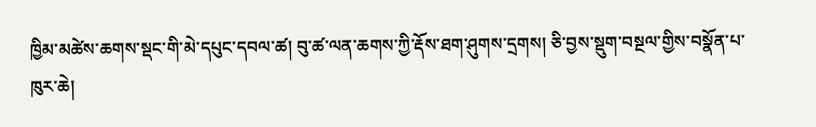ཁྱིམ་མཚེས་ཆགས་སྡང་གི་མེ་དཔུང་དབལ་ཚ། བུ་ཚ་ལན་ཆགས་ཀྱི་རྡོས་ཐག་ཤུགས་དྲགས། ཅི་བྱས་སྡུག་བསྔལ་གྱིས་བསྣོན་པ་ཁུར་ཆེ།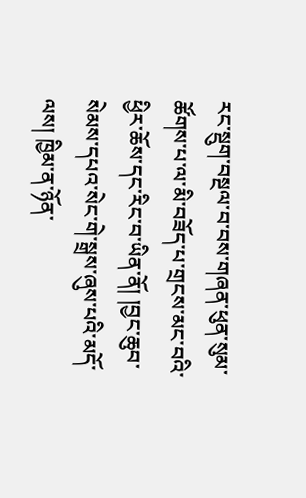རང་སྡུག་བསྔལ་བ་བས་གཞན་ཕུན་སུམ་ཚོགས་པ་ལ་མི་བཟོད་པ་གྲངས་མང་བའི་ཕྱིར་ཆོས་དང་རིང་བ་ཡིན་ནོ། །བྱང་ཆུབ་སེམས་དཔའ་སེང་གེ་སྒྲས་ཞུས་པའི་མདོ་ལས། ཁྱིམ་ན་ཉོན་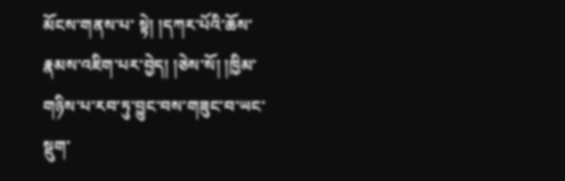མོངས་གནས་པ་ སྟེ། །དཀར་པོའི་ཆོས་རྣམས་འཇིག་པར་བྱེད། །ཅེས་སོ། །ཁྱིམ་གཉིས་པ་རབ་ཏུ་བྱུང་བས་གཟུང་བ་ཡང་སྡུག་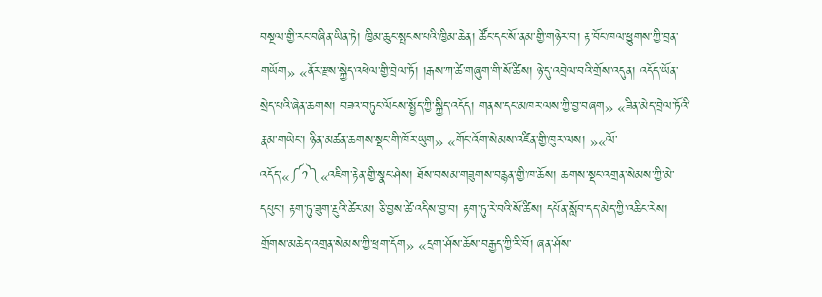བསྔལ་གྱི་རང་བཞིན་ཡིན་ཏེ། ཁྱིམ་ཆུང་སྤངས་པའི་ཁྱིམ་ཆེན། ཚོང་དང་སོ་ནམ་གྱི་གཉེར་བ། རྟ་བོང་ཁལ་ཕྱུགས་ཀྱི་བྲན་གཡོག» «ནོར་རྫས་སྐྱེད་འཕེལ་གྱི་བྲེལ་ཏོ། །རྒས་ཀ་ཚེ་གཞུག་གི་སོ་ཚིས། ཉེ་དུ་འབྲེལ་བའི་གྲོས་འདུན། འདོད་ཡོན་སྲེད་པའི་ཞེན་ཆགས། བཟའ་བཏུང་ལོངས་སྤྱོད་ཀྱི་སྐྱིད་འདོད། གནས་དང་མཁར་ལས་ཀྱི་བྱ་བཞག» «ཟིན་མེད་བྲེལ་ཏོའི་རྣམ་གཡེང་། ཉིན་མཚན་ཆགས་སྡང་གི་ཁོར་ཡུག» «གོང་འོག་སེམས་འཛིན་གྱི་ཁུར་ལས། »«ལོ་འདོད་«༼༡༽«འཇིག་རྟེན་གྱི་སྣང་ཤེས། ཐོས་བསམ་གཟུགས་བརྙན་གྱི་ཁ་ཆོས། ཆགས་སྡང་འགྲན་སེམས་ཀྱི་མེ་དཔུང་། རྟག་ཏུ་ཟུག་རྔུའི་ཚེར་མ། ཅི་བྱས་ཚེ་འདིས་བྱ་བ། རྟག་ཏུ་རེ་བའི་སོ་ཚིས། དཔོན་སློབ་དད་མེད་ཀྱི་འཆིང་རེས། གྲོགས་མཆེད་འགྲན་སེམས་ཀྱི་ཕྲག་དོག» «དྲག་ཤོས་ཆོས་བརྒྱད་ཀྱི་རི་བོ། ཞན་ཤོས་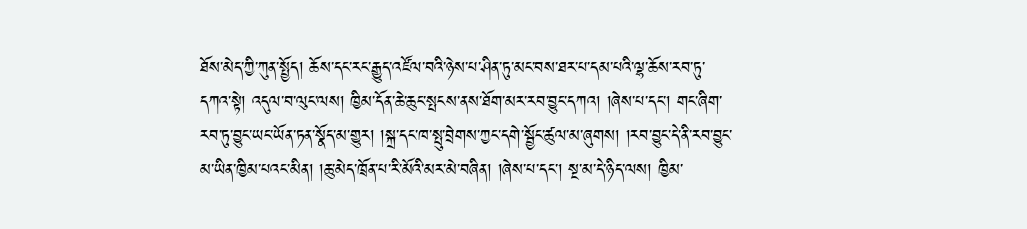ཐོས་མེད་ཀྱི་ཀུན་སྤྱོད། ཆོས་དང་རང་རྒྱུད་འཛོལ་བའི་ཉེས་པ་ཤིན་ཏུ་མང་བས་ཐར་པ་དམ་པའི་ལྷ་ཆོས་རབ་ཏུ་དཀའ་སྟེ། འདུལ་བ་ལུང་ལས། ཁྱིམ་དོན་ཆེ་ཆུང་སྤངས་ནས་ཐོག་མར་རབ་བྱུང་དཀའ། །ཞེས་པ་དང་། གང་ཞིག་རབ་ཏུ་བྱུང་ཡང་ཡོན་ཏན་སྣོད་མ་གྱུར། །སྐྲ་དང་ཁ་སྤུ་བྲེགས་ཀྱང་དགེ་སྦྱོང་ཚུལ་མ་ཞུགས། །རབ་བྱུང་དེ་ནི་རབ་བྱུང་མ་ཡིན་ཁྱིམ་པའང་མིན། །ཆུ་མེད་ཁྲོན་པ་རི་མོའི་མར་མེ་བཞིན། །ཞེས་པ་དང་། སྔ་མ་དེ་ཉིད་ལས། ཁྱིམ་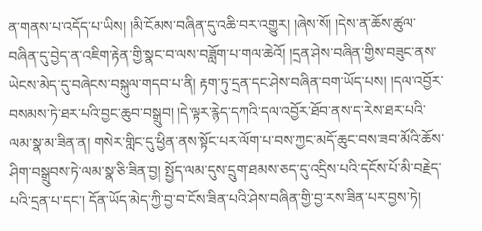ན་གནས་པ་འདོད་པ་ཡིས། །མི་ངོམས་བཞིན་དུ་འཆི་བར་འགྱུར། །ཞེས་སོ། །དེས་ན་ཆོས་ཚུལ་བཞིན་དུ་བྱེད་ན་འཇིག་རྟེན་གྱི་སྣང་བ་ལས་བཟློག་པ་གལ་ཆེའོ། །དྲན་ཤེས་བཞིན་གྱིས་བཟུང་ནས་ཡེངས་མེད་དུ་བཞེངས་བསྐུལ་གདབ་པ་ནི། རྟག་ཏུ་དྲན་དང་ཤེས་བཞིན་བག་ཡོད་པས། །དལ་འབྱོར་བསམས་ཏེ་ཐར་པའི་བྱང་ཆུབ་བསྒྲུབ། །དེ་ལྟར་རྙེད་དཀའི་དལ་འབྱོར་ཐོབ་ནས་ད་རེས་ཐར་པའི་ལམ་སྣ་མ་ཟིན་ན། གསེར་གླིང་དུ་ཕྱིན་ནས་སྟོང་པར་ལོག་པ་བས་ཀྱང་མདོ་ཆུང་བས་ཟབ་མོའི་ཆོས་ཤིག་བསྒྲུབས་ཏེ་ལམ་སྣ་ཅི་ཟིན་བྱ། སྤྱོད་ལམ་དུས་དྲུག་ཐམས་ཅད་དུ་འདྲིས་པའི་དངོས་པོ་མི་བརྗེད་པའི་དྲན་པ་དང་། དོན་ཡོད་མེད་ཀྱི་བྱ་བ་ངོས་ཟིན་པའི་ཤེས་བཞིན་གྱི་བྱ་རས་ཟིན་པར་བྱས་ཏེ།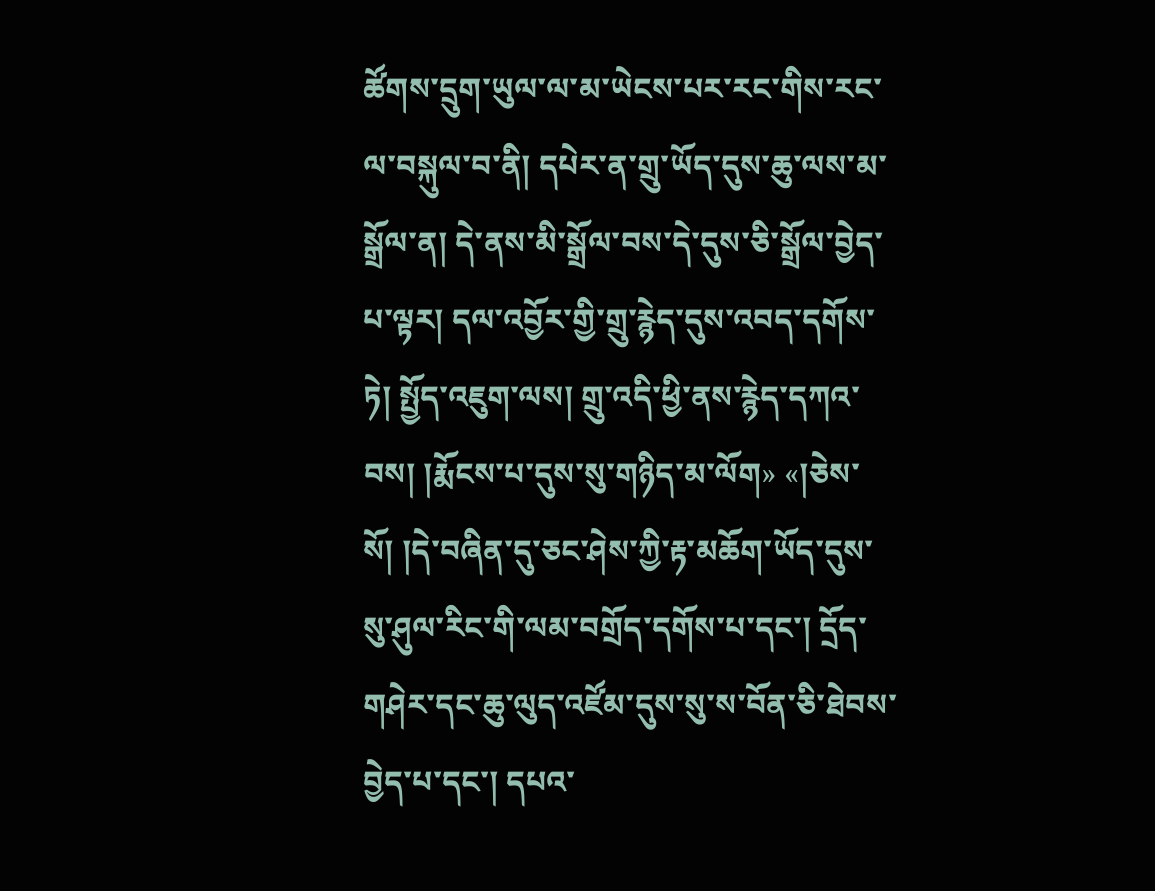ཚོགས་དྲུག་ཡུལ་ལ་མ་ཡེངས་པར་རང་གིས་རང་ལ་བསྐུལ་བ་ནི། དཔེར་ན་གྲུ་ཡོད་དུས་ཆུ་ལས་མ་སྒྲོལ་ན། དེ་ནས་མི་སྒྲོལ་བས་དེ་དུས་ཅི་སྒྲོལ་བྱེད་པ་ལྟར། དལ་འབྱོར་གྱི་གྲུ་རྙེད་དུས་འབད་དགོས་ཏེ། སྤྱོད་འཇུག་ལས། གྲུ་འདི་ཕྱི་ནས་རྙེད་དཀའ་བས། །རྨོངས་པ་དུས་སུ་གཉིད་མ་ལོག» «།ཅེས་སོ། །དེ་བཞིན་དུ་ཅང་ཤེས་ཀྱི་རྟ་མཆོག་ཡོད་དུས་སུ་ཤུལ་རིང་གི་ལམ་བགྲོད་དགོས་པ་དང་། དྲོད་གཤེར་དང་ཆུ་ལུད་འཛོམ་དུས་སུ་ས་བོན་ཅི་ཐེབས་བྱེད་པ་དང་། དཔའ་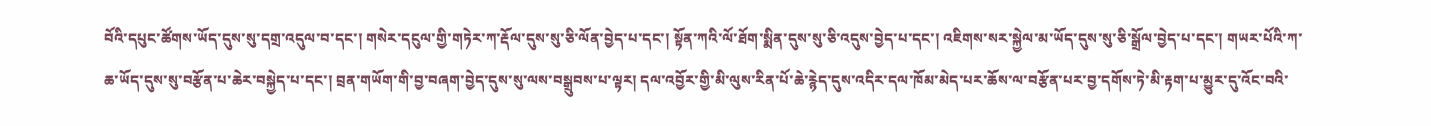བོའི་དཔུང་ཚོགས་ཡོད་དུས་སུ་དགྲ་འདུལ་བ་དང་། གསེར་དངུལ་གྱི་གཏེར་ཀ་རྡོལ་དུས་སུ་ཅི་ལོན་བྱེད་པ་དང་། སྟོན་ཀའི་ལོ་ཐོག་སྨིན་དུས་སུ་ཅི་འདུས་བྱེད་པ་དང་། འཇིགས་སར་སྐྱེལ་མ་ཡོད་དུས་སུ་ཅི་སྒྲོལ་བྱེད་པ་དང་། གཡར་པོའི་ཀ་ཆ་ཡོད་དུས་སུ་བརྩོན་པ་ཆེར་བསྐྱེད་པ་དང་། བྲན་གཡོག་གི་བྱ་བཞག་བྱེད་དུས་སུ་ལས་བསྒྲུབས་པ་ལྟར། དལ་འབྱོར་གྱི་མི་ལུས་རིན་པོ་ཆེ་རྙེད་དུས་འདིར་དལ་ཁོམ་མེད་པར་ཆོས་ལ་བརྩོན་པར་བྱ་དགོས་ཏེ་མི་རྟག་པ་མྱུར་དུ་འོང་བའི་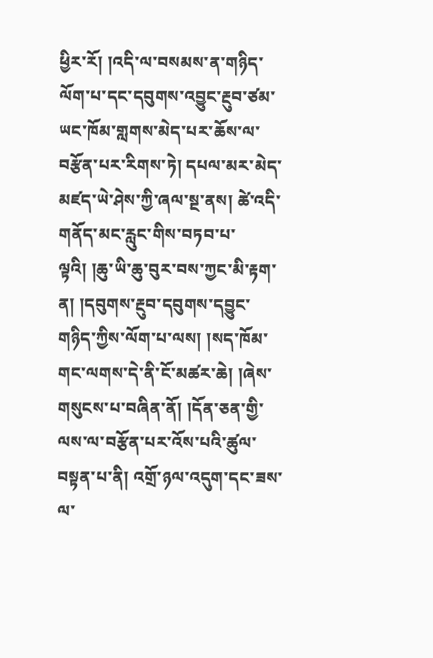ཕྱིར་རོ། །འདི་ལ་བསམས་ན་གཉིད་ལོག་པ་དང་དབུགས་འབྱུང་རྔུབ་ཙམ་ཡང་ཁོམ་གླགས་མེད་པར་ཆོས་ལ་བརྩོན་པར་རིགས་ཏེ། དཔལ་མར་མེད་མཛད་ཡེ་ཤེས་ཀྱི་ཞལ་སྔ་ནས། ཚེ་འདི་གནོད་མང་རླུང་གིས་བཏབ་པ་ལྟའི། །ཆུ་ཡི་ཆུ་བུར་བས་ཀྱང་མི་རྟག་ན། །དབུགས་རྔུབ་དབུགས་དབྱུང་གཉིད་ཀྱིས་ལོག་པ་ལས། །སད་ཁོམ་གང་ལགས་དེ་ནི་ངོ་མཚར་ཆེ། །ཞེས་གསུངས་པ་བཞིན་ནོ། །དོན་ཅན་གྱི་ལས་ལ་བརྩོན་པར་འོས་པའི་ཚུལ་བསྟན་པ་ནི། འགྲོ་ཉལ་འདུག་དང་ཟས་ལ་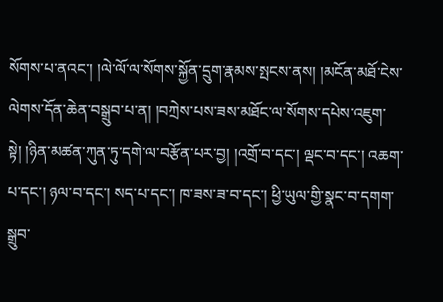སོགས་པ་ནའང་། །ལེ་ལོ་ལ་སོགས་སྐྱོན་དྲུག་རྣམས་སྤངས་ནས། །མངོན་མཐོ་ངེས་ལེགས་དོན་ཆེན་བསྒྲུབ་པ་ན། །བཀྲེས་པས་ཟས་མཐོང་ལ་སོགས་དཔེས་འཇུག་སྟེ། །ཉིན་མཚན་ཀུན་ཏུ་དགེ་ལ་བརྩོན་པར་བྱ། །འགྲོ་བ་དང་། ལྡང་བ་དང་། འཆག་པ་དང་། ཉལ་བ་དང་། སད་པ་དང་། ཁ་ཟས་ཟ་བ་དང་། ཕྱི་ཡུལ་གྱི་སྣང་བ་དགག་སྒྲུབ་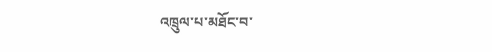འཁྲུལ་པ་མཐོང་བ་